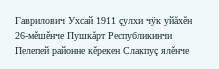Гаврилович Ухсай 1911 çулхи чÿк уйăхěн 26-мěшěнче Пушкăрт Республикинчи
Пелепей районне кěрекен Слакпуç ялěнче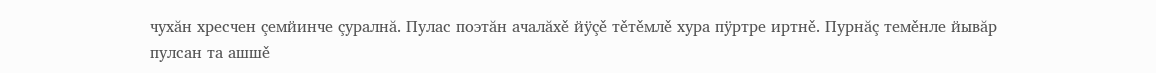чухăн хресчен çемйинче çуралнă. Пулас поэтăн ачалăхě йÿçě тěтěмлě хура пÿртре иртнě. Пурнăç темěнле йывăр пулсан та ашшě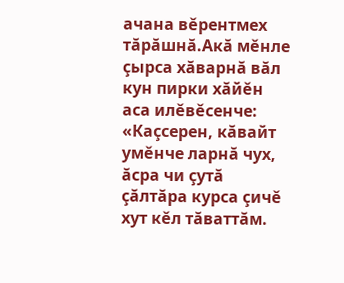ачана вěрентмех тăрăшнă.Акă мěнле çырса хăварнă вăл кун пирки хăйěн аса илěвěсенче: «Каçсерен, кăвайт умěнче ларнă чух, ăсра чи çутă çăлтăра курса çичě хут кěл тăваттăм.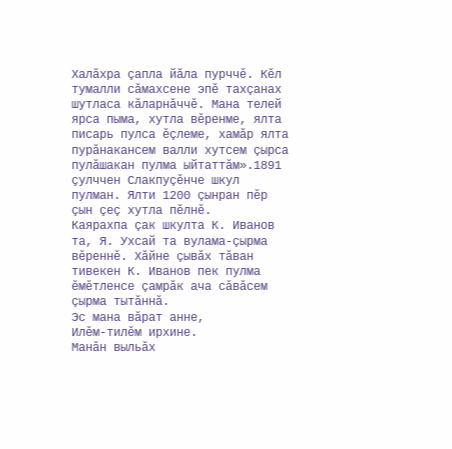Халăхра çапла йăла пурччě. Кěл тумалли сăмахсене эпě тахçанах шутласа кăларнăччě. Мана телей ярса пыма, хутла вěренме, ялта писарь пулса ěçлеме, хамăр ялта пурăнакансем валли хутсем çырса пулăшакан пулма ыйтаттăм».1891 çулччен Слакпуçěнче шкул пулман. Ялти 1200 çынран пěр çын çеç хутла пěлнě.
Каярахпа çак шкулта К. Иванов та, Я. Ухсай та вулама-çырма вěреннě. Хăйне çывăх тăван тивекен К. Иванов пек пулма ěмěтленсе çамрăк ача сăвăсем çырма тытăннă.
Эс мана вăрат анне,
Илěм-тилěм ирхине.
Манăн выльăх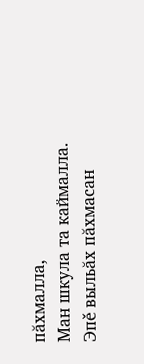пăхмалла,
Ман шкула та каймалла.
Эпě выльăх пăхмасан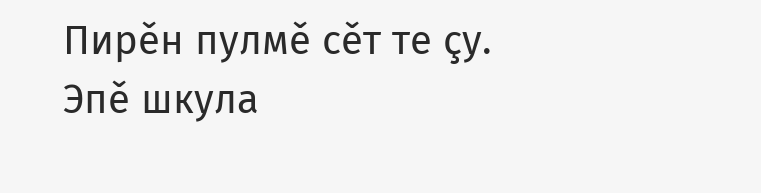Пирěн пулмě сěт те çу.
Эпě шкула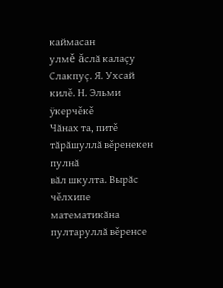каймасан
улмě ăслă калаçу
Слакпуç. Я. Ухсай килě. Н. Эльми ÿкерчěкě
Чăнах та, питě тăрăшуллă вěренекен пулнă
вăл шкулта. Вырăс чěлхипе
математикăна пултаруллă вěренсе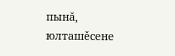пынă,
юлташěсене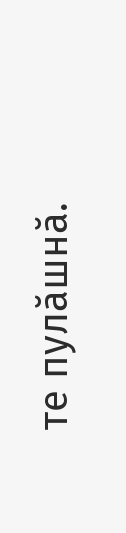те пулăшнă.